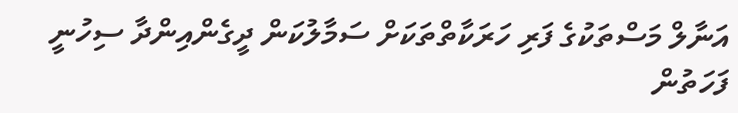އަނާލް މަސްތަކުގެ ފަރި ހަރަކާތްތަކަށް ސަމާލުކަން ދީގެންއިންދާ ސިހުނީ ފަހަތުން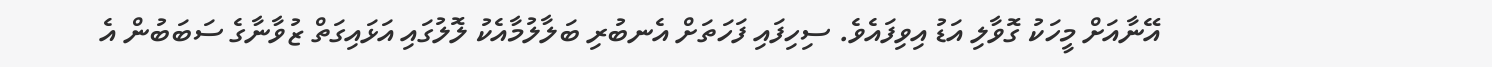އޭނާއަށް މީހަކު ގޮވާލި އަޑު އިވިފައެވެ. ސިހިފައި ފަހަތަށް އެނބުރި ބަލާލުމާއެކު ލޮލުގައި އަޅައިގަތް ޒުވާނާގެ ސަބަބުން އެ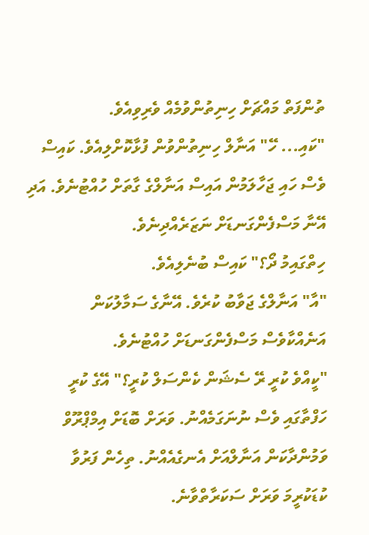ތުންފަތް މައްޗަށް ހިނިތުންވުމެއް ވެރިވިއެވެ.
"ކައި... ހޭ" އަނާލް ހިނިތުންވުން ފުޅާކޮށްލިއެވެ. ކައިސް ވެސް ހައި ޖަހާލަމުން އައިސް އަނާލްގެ ގާތަށް ހުއްޓުނެވެ. އަދި އޭނާ މަސްފެންގަނޑަށް ނަޒަރެއްދިނެވެ.
ހިތްގައިމު ދޯ؟" ކައިސް ބުނެލިއެވެ.
"އާ" އަނާލްގެ ޖަވާބު ކުރެވެ. އޭނާގެ ސަމާލުކަން އަނެއްކާވެސް މަސްފެންގަނޑަށް ހުއްޓުނެވެ.
"ކީއްވެ ކުރީ ރޭ ސެޝަން ކެންސަލް ކުރީ؟" އޭގެ ކުރީ ހަފްތާގައި ވެސް ނުނަގަމެއްނު. ވަރަށް ބޮޑަށް އިމްޕްރޫވް ވަމުންދާކަން އަނާލްއަށް އެނގެއެއްނު. ތިހެން ފަރުވާ ކުޑަކުރީމަ ވަރަށް ސަކަރާތްވާނެ.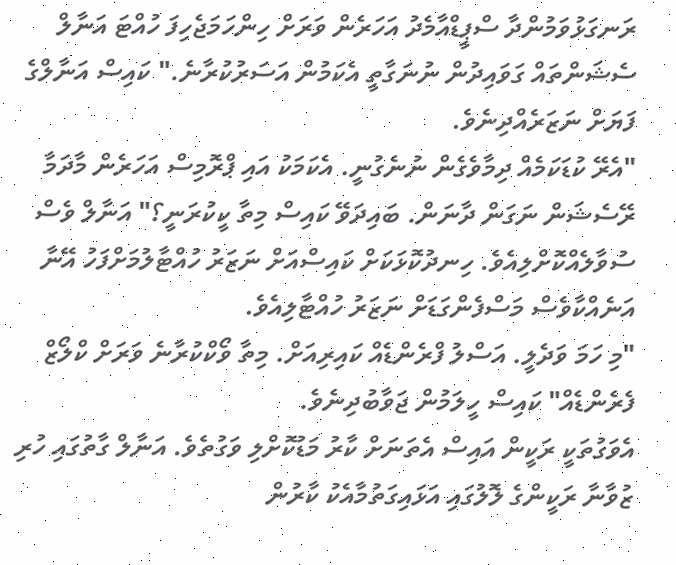ރަނގަޅުވަމުންދާ ސްޕީޑްއާމެދު އަހަރެން ވަރަށް ހިންހަމަޖެހިފަ ހުއްޓަ އަނާލް ސެޝަންތައް ގަވައިދުން ނުނަގާތީ އެކަމުން އަސަރުކުރާނެ." ކައިސް އަނާލްގެ ފަޔަށް ނަޒަރެއްދިނެވެ.
"އެރޭ ކުޑަކަމެއް ދިމާވެގެން ނުނެގުނީ. އެކަމަކު އައި ޕްރޮމިސް އަހަރެން މާދަމާ ރޭސެޝަން ނަގަން ދާނަން. ބައިދަވޭ ކައިސް މިތާ ކީކުރަނީ؟" އަނާލް ވެސް ސުވާލެއްކޮށްލިއެވެ. ހިނދުކޮޅަކަށް ކައިސްއަށް ނަޒަރު ހުއްޓާލުމަށްފަހު އޭނާ އަނެއްކާވެސް މަސްފެންގަޑަށް ނަޒަރު ހުއްޓާލިއެވެ.
"މި ހަމަ ވަދެލީ. އަސްލު ފްރެންޑެއް ކައިރިއަށް. މިތާ ވޯކްކުރާނެ ވަރަށް ކްލޯޒް ފެރެންޑެއް" ކައިސް ހީލަމުން ޖަވާބުދިނެވެ.
އެވަގުތަކީ ރަކީން އައިސް އެތަނަށް ކާރު މަޑުކޮށްލި ވަގުތެވެ. އަނާލް ގާތުގައި ހުރި ޒުވާނާ ރަކީންގެ ލޮލުގައި އަޅައިގަތުމާއެކު ކާރުން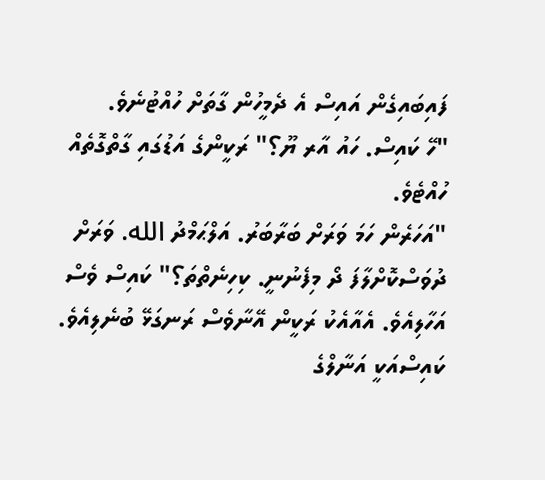ފައިބައިގެން އައިސް އެ ދެމީހުން ގާތަށް ހުއްޓުނެވެ.
"ހޭ ކައިސް. ހައު އާރ ޔޫ؟" ރަކީންގެ އަޑުގައި ގާތްގޮތެއް ހުއްޓެވެ.
"އަހަރެން ހަމަ ވަރަށް ބަރާބަރު. އަލްޙަމްދު الله. ވަރަށް ދުވަސްކޮށްލާފަ ދޯ މިފެނުނީ. ކިހިނެތްތަ؟" ކައިސް ވެސް އަހާލިއެވެ. އެއާއެކު ރަކީން އޭނާވެސް ރަނގަޅޭ ބުނެލިއެވެ.
ކައިސްއަކީ އަނާލްގެ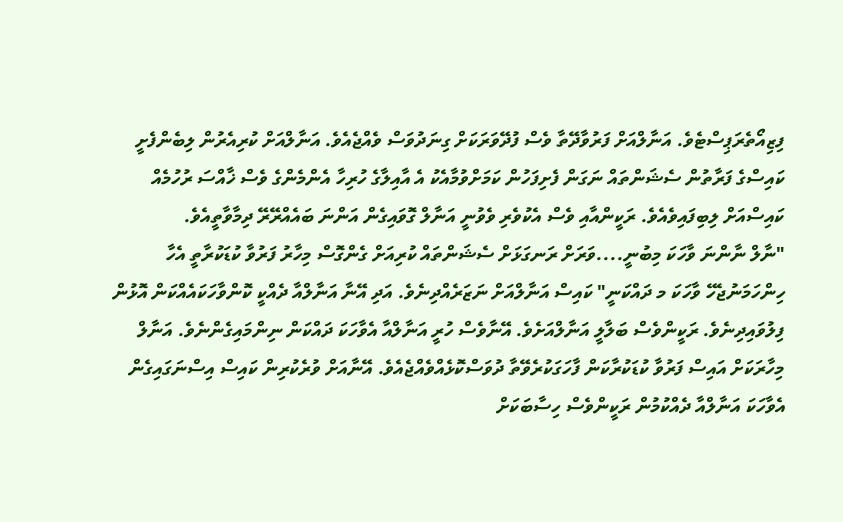ފިޒިއޯތެރަޕިސްޓެވެ. އަނާލްއަށް ފަރުވާދޭތާ ވެސް ފުދޭވަރަކަށް ގިނަދުވަސް ވެއްޖެއެވެ. އަނާލްއަށް ކުރިއެރުން ލިބެންފެށީ ކައިސްގެ ފަރާތުން ސެޝަންތައް ނަގަން ފެށިފަހުން ކަމަށްވުމާއެކު އެ އާއިލާގެ ހުރިހާ އެންމެންގެ ވެސް ޚާއްސަ ރުހުމެއް ކައިސްއަށް ލިބިފައިވެއެވެ. ރަކީންއާއި ވެސް އެކުވެރި ވެވުނީ އަނާލް ގޮވައިގެން އަންނަ ބައެއްރޭރޭ ދިމާވާތީއެވެ.
"ނާލް ނާންނަ ވާހަކަ މިބުނީ....ވަރަށް ރަނގަޅަށް ސެޝަންތައް ކުރިއަށް ގެންގޮސް މިހާރު ފަރުވާ ކުޑަކުރާތީ އެހާ ހިންހަމަނުޖެހޭ ވާހަކަ މ ދައްކަނީ" ކައިސް އަނާލްއަށް ނަޒަރެއްދިނެވެ. އަދި އޭނާ އަނާލްއާ ދެއްކީ ކޮންވާހަކައެއްކަން އޮޅުން ފިލުވައިދިނެވެ. ރަކީންވެސް ބަލާލީ އަނާލްއަށެވެ. އޭނާވެސް ހުރީ އަނާލްއާ އެވާހަކަ ދައްކަން ނިންމައިގެންނެވެ. އަނާލް މިހާރަކަށް އައިސް ފަރުވާ ކުޑަކުރާކަން ފާހަގަކުރެވޭތާ ދުވަސްކޮޅެއްވެއްޖެއެވެ. އޭނާއަށް ވުރެކުރިން ކައިސް އިސްނަގައިގެން އެވާހަކަ އަނާލްއާ ދެއްކުމުން ރަކީންވެސް ހިސާބަކަށް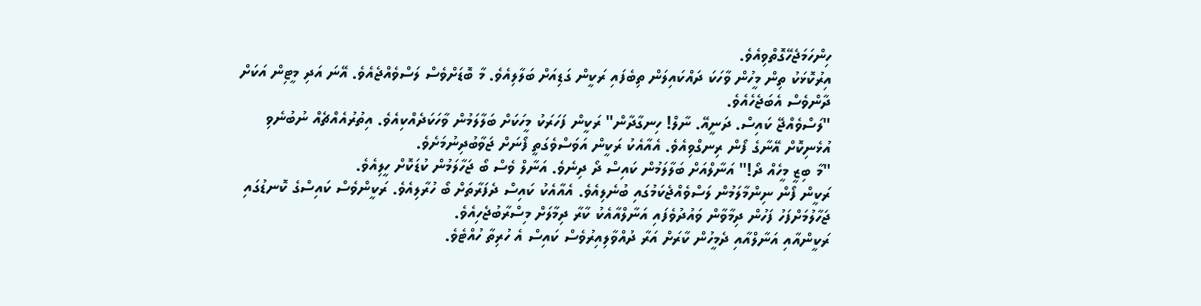ހިންހަމަޖެހޭގޮތްވިއެވެ.
އިރުކޮޅަކު ތިން މީހުން ވާހަކަ ދައްކައިލަން ތިބެފައި ރަކީން ގަޑިއަށް ބަލާލިއެވެ. މާ ބޮޑަށްވެސް ލަސްވެއްޖެއެވެ. އޭނަ އަދި މީޓިން އަކަށް ދާންވެސް އެބަޖެހެއެވެ.
"ލަސްވެއްޖޭ ކައިސް. ދަނީއޭ. ނާލް! ހިނގާދާން" ރަކީން ފަހަރަކު މީހަކަށް ބަލާލަމުން ވާހަކަދެއްކިއެވެ. އިތުރުއެއްޗެއް ނުބުނެވި އުޅެނިކޮށް އޭނާގެ ފޯން ރިނގްވިއެވެ. އެއާއެކު ރަކީން އަވަސްވެގަތީ ފޯނަށް ޖަވާބުދިނުމަށެވެ.
"މާ ބިޒީ މީހެއް ދޯ!" އަނާލްއަށް ބަލާލަމުން ކައިސް ދޯ ދިނެވެ. އަނާލް ވެސް ބޯ ޖަހާލަމުން ކުޑަކޮށް ހީލިއެވެ.
ރަކީން ފޯން ނިންމާލަމުން ލަސްވެއްޖެކަމުގައި ބުނެލިއެވެ. އެއާއެކު ކައިސް ދެފަރާތަށް ބޯ ހުރާލިއެވެ. ރަކީންވެސް ކައިސްގެ ކޮނޑުގައި ޖަހާލުމަށްފަހު ފަހުން ދިމާވާން ވައުދުވެފައި އަނާލްއާއެކު ކާރާ ދިމާލަށް މިސްރާބުޖެހިއެވެ.
ރަކީންއާއި އަނާލްއާއި ދެމީހުން ކާރަށް އަރާ ދުއްވާލިއިރުވެސް ކައިސް އެ ހުރިތާ ހުއްޓެވެ.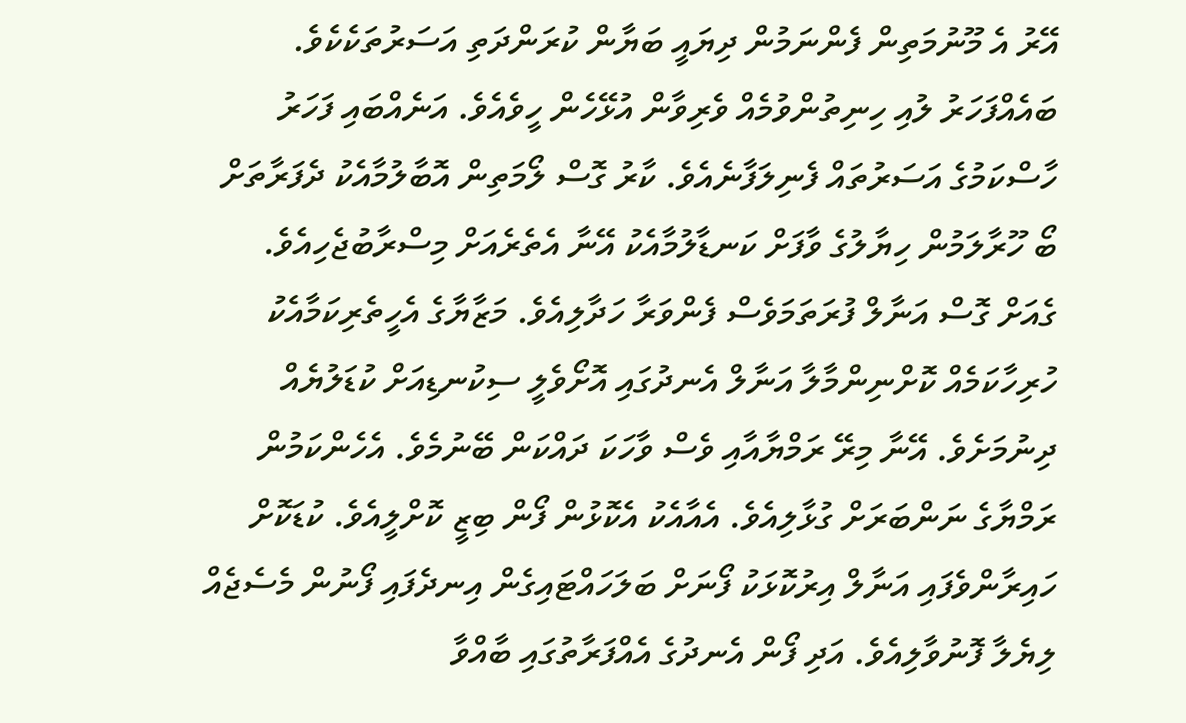އޭރު އެ މޫނުމަތިން ފެންނަމުން ދިޔައީ ބަޔާން ކުރަންދަތި އަސަރުތަކެކެވެ. ބައެއްފަހަރު ލުއި ހިނިތުންވުމެއް ވެރިވާން އުޅޭހެން ހީވެއެވެ. އަނެއްބައި ފަހަރު ހާސްކަމުގެ އަސަރުތައް ފެނިލަފާނެއެވެ. ކާރު ގޮސް ލޯމަތިން އޮބާލުމާއެކު ދެފަރާތަށް ބޯ ހޫރާލަމުން ހިޔާލުގެ ވާފަށް ކަނޑާލުމާއެކު އޭނާ އެތެރެއަށް މިސްރާބުޖެހިއެވެ.
ގެއަށް ގޮސް އަނާލް ފުރަތަމަވެސް ފެންވަރާ ހަދާލިއެވެ. މަޒާޔާގެ އެހީތެރިކަމާއެކު ހުރިހާކަމެއް ކޮށްނިންމާލާ އަނާލް އެނދުގައި އޮށޯވެލީ ސިކުނޑިއަށް ކުޑަލުޔެއް ދިނުމަށެވެ. އޭނާ މިރޭ ރަމްޔާއާއި ވެސް ވާހަކަ ދައްކަން ބޭނުމެވެ. އެހެންކަމުން ރަމްޔާގެ ނަންބަރަށް ގުޅާލިއެވެ. އެއާއެކު އެކޮޅުން ފޯން ބިޒީ ކޮށްލީއެވެ. ކުޑަކޮށް ހައިރާންވެފައި އަނާލް އިރުކޮޅަކު ފޯނަށް ބަލަހައްޓައިގެން އިނދެފައި ފޯނުން މެސެޖެއް ލިޔެލާ ފޮނުވާލިއެވެ. އަދި ފޯން އެނދުގެ އެއްފަރާތުގައި ބާއްވާ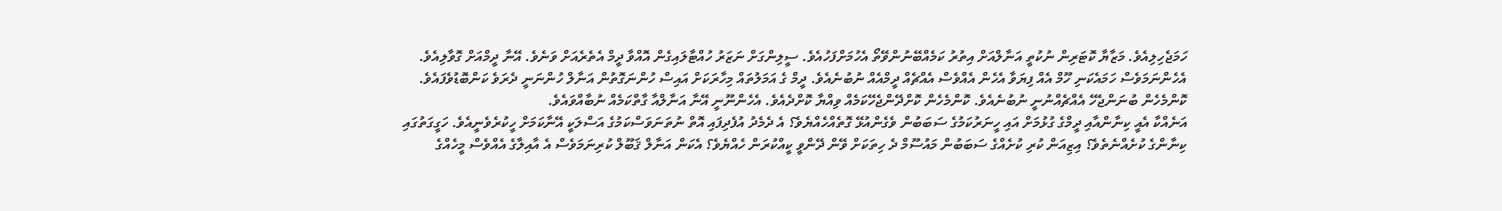ހަމަޖެހިލިއެވެ. މަޒާޔާ ކޮޓަރިން ނުކުތީ އަނާލްއަށް އިތުރު ކަމެއްބޭނުންވޭތޯ އެހުމަށްފަހުއެވެ. ސީލިންގަށް ނަޒަރު ހުއްޓާލައިގެން އޮއްވާ ދީމް އެތެރެއަށް ވަނެވެ. އޭނާ ދީމްއަށް ގޮވާލިއެވެ. އެހެންނަމަވެސް ހަމައެކަނި ހޫމް އެއް ފިޔަވާ އެހެން އެއްވެސް އެއްޗެއް ދީމްއެއް ނުބުނެއެވެ. ދީމް ގެ އަމަލުތައް މިހާރަކަށް އައިސް ހުންނަގޮތުން އަނާލް ހުންނަނީ ދެރަވެ ކަންބޮޑުވެފައެވެ. ކޮންމެހެން ބުނަންޖެހޭ އެއްޗެއްނުނީ ނުބުނެއެވެ. ކޮންމެހެން ކޮށްދޭންޖެހޭކަމެއް ވިއްޔާ ކޮށްދެއެވެ. އެހެންނޫނީ އޭނާ އަނާލްއާ ގާތްކަމެއް ނުބާއްވައެވެ.
އަނެއްކާ އެއީ ކިނާންއާއި ދީމްގެ ގުޅުމަށް އައި ހީނަރުކަމުގެ ސަބަބުން ވެގެންއުޅޭ ގޮތެއްހެއްޔެވެ؟ އެ ދެމެދު އުފެދިފައި އޮތް ނުތަނަވަސްކަމުގެ އަސްލަކީ އޭނާކަމަށް ހީކުރެވެނީއެވެ. ހަގީގަތުގައި ކިނާންގެ ކުށެއްނެތެވެ؟ އިޒިއަން ކުރި ކުށެއްގެ ސަބަބުން މައުސޫމް ދެ ހިތަކަށް ވޭން ދޭންވީ ކީއްކުރަން ހެއްޔެވެ؟ އެކަން އަނާލް ޤަބޫލް ކުރިނަމަވެސް އެ އާއިލާގެ އެއްވެސް މީހެއްގެ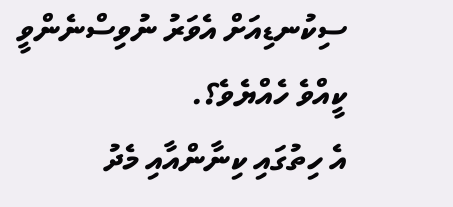ސިކުނޑިއަށް އެވަރު ނުވިސްނެންވީ ކީއްވެ ހެއްޔެވެ؟.
އެ ހިތުގައި ކިނާންއާއި މެދު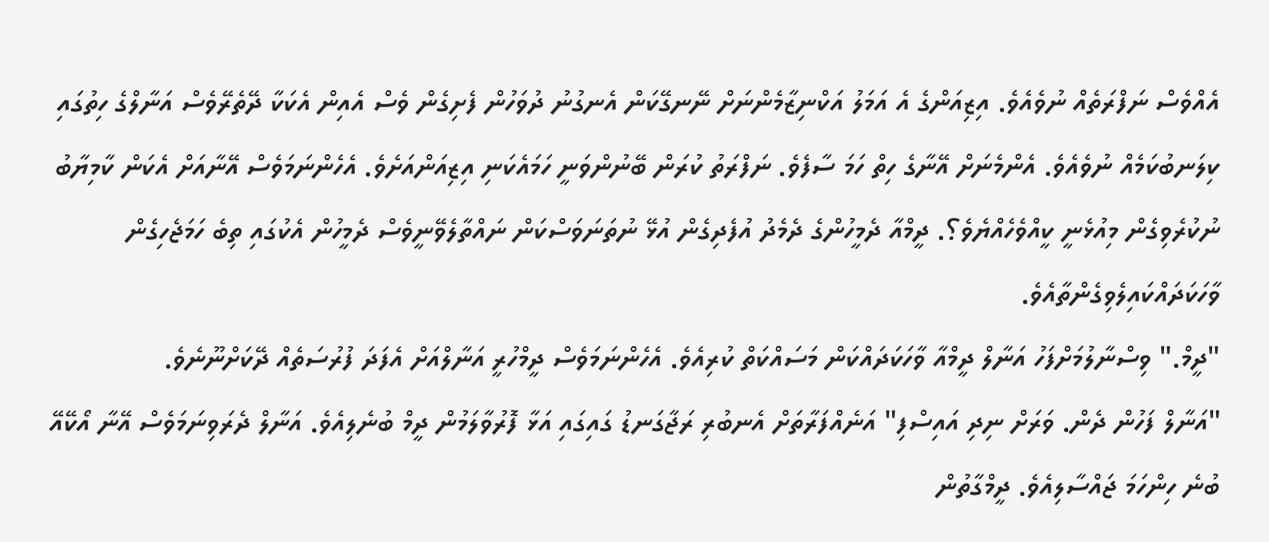އެއްވެސް ނަފްރަތެއް ނުވެއެވެ. އިޒިއަންގެ އެ އަމަލު އަކްނިޒާމެންނަށް ނޭނގޭކަން އެނގުނު ދުވަހުން ފެށިގެން ވެސް އެއިން އެކަކާ ދޭތެރޭވެސް އަނާލްގެ ހިތުގައި ކިލަނބުކަމެއް ނުވެއެވެ. އެންމެނަށް އޭނާގެ ހިތް ހަމަ ސާފެވެ. ނަފްރަތު ކުރަން ބޭނުންވަނީ ހަމައެކަނި އިޒިއަންއަށެވެ. އެހެންނަމަވެސް އޭނާއަށް އެކަން ކާމިޔާބު ނުކުރެވިގެން މިއުޅެނީ ކީއްވެހެއްޔެވެ؟. ދީމްއާ ދެމީހުންގެ ދެމެދު އުފެދިގެން އުޅޭ ނުތަނަވަސްކަން ނައްތާލެވޭނީވެސް ދެމީހުން އެކުގައި ތިބެ ހަމަޖެހިގެން ވާހަކަދައްކައިލެވިގެންތާއެވެ.
"ދީމް." ވިސްނާލުމަށްފަހު އަނާލް ދީމްއާ ވާހަކަދައްކަން މަސައްކަތް ކުރިއެވެ. އެހެންނަމަވެސް ދީމްހުރީ އަނާލްއަށް އެފަދަ ފުރުސަތެއް ދޭކަށްނޫނެވެ.
"އަނާލް ފަހުން ދެން. ވަރަށް ނިދި އައިސްފި" އަނެއްފަރާތަށް އެނބުރި ރަޖާގަނޑު ގައިގައި އަޅާ ފޮރުވާލަމުން ދީމް ބުނެލިއެވެ. އަނާލް ދެރަވިނަމަވެސް އޭނާ އޯކޭއޭ ބުނެ ހިންހަމަ ޖައްސާލިއެވެ. ދީމްގާތުން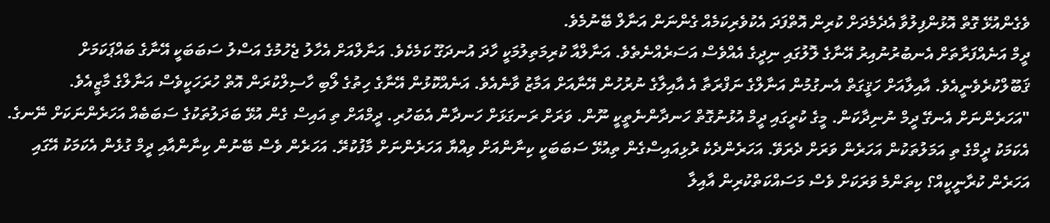ވެގެންއުޅޭ ގޮތް އޮޅުންފިލުވާ އެދެމެދަށް ކުރިން އޮތްފަދަ އެކުވެރިކަމެއް ގެންނަން އަނާލް ބޭނުމެވެ.
ދީމް އަނެއްފަރާތަށް އެނބުރުނުއިރު އޭނާގެ ލޮލުގައި ނިދީގެ އެއްވެސް އަސަރެއްނެތެވެ. އަނާލްއާ ކުރިމަތިލުމަކީ ހާދަ އުނދަގޫ ކަމެކެވެ. އަނާލްއަށް އެހާލު ޖެހުމުގެ އަސްލު ސަބަބަކީ އޭނާގެ ބައްޕަކަމަށް ޤަބޫލްކުރެވެނީއެވެ. އާއިލާއަށް ހަޤީގަތް އެނގުމުން އަނާލްގެ ނަފްރަތާ އެ އާއިލާގެ ނުރުހުން އޭނާއަށް އަމާޒު ވާނެއެވެ. އަނެއްކޮޅުން އޭނާގެ ހިތުގެ ލޯބި ހާސިލްކުރަން އޮތް ހުރަހަކީވެސް އަނާލްގެ މާޒީއެވެ.
"އަހަރެންނަށް އެނގޭ ދީމް ނުނިދާކަން. މީގެ ކުރީގައި ދީމް އުޅުނުގޮތް ހަނދާންނެތީކީ ނޫން. ވަރަށް ރަނގަޅަށް ހަނދާން އެބަހުރި. ދީމްއަށް ތި އައިސް ގެން އުޅޭ ބަދަލުތަކުގެ ސަބަބެއް އަހަރެންނަކަށް ނޭނގެ. އެކަމަކު ދީމްގެ ތި އަމަލުތަކުން އަހަރެން ވަރަށް ދެރަވޭ. އަހަރެންދެކެ ރުޅިއައިސްގެން ތިއުޅޭ ސަބަބަކީ ކިނާންއަށް ވިއްޔާ އަހަރެންނަށް މާފުކުރޭ. އަހަރެން ވެސް ބޭނުން ކިނާންއާއި ދީމް ގުޅެން އެކަމަކު އޭގައި އަހަރެން ކުރާނީކީއް؟ ކިތަންމެ ވަރަކަށް ވެސް މަސައްކަތްކުރިން އާއިލާ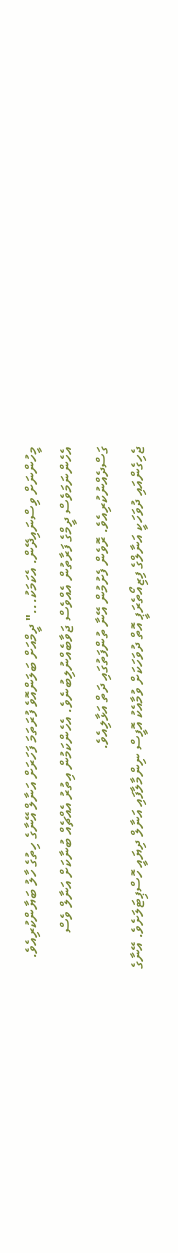މީހުންނަށް ވިސްނައިދޭން. އެކަމަކު..." ދީމްއަށް ބަލަންއޮވެ ފުރަތަމަ ފަހަރަށް އަނާލް އޭނާގެ ހިތުގެ ހާލު ބަޔާންކުރިއެވެ.
އެހެންނަމަވެސް ދީމްގެ ފަރާތުން އެއްވެސް ޖަވާބެއްނުލިބުނެވެ. އެހެންކަމުން އިތުރު އެއްޗެއް ބުނާކަށް އަނާލް ވެސް ގަސްދެއްނުކުރިއެވެ. ރޮވެން ފެށުމުން އޭނާ ތުންފަތުގައި ދަތް އަޅާލިއެވެ.
ޖެހިގެންއައި ދުވަހަކީ އަނާލްގެ ފިޒިއޯތެރަޕީ އޮތް ދުވަހަކަށް ވުމާއެކު އޮފީސް ނިންމާލާފައި އަނާލް ދިޔައީ ހޮސްޕިޓަލަށެވެ. އޭނާގެ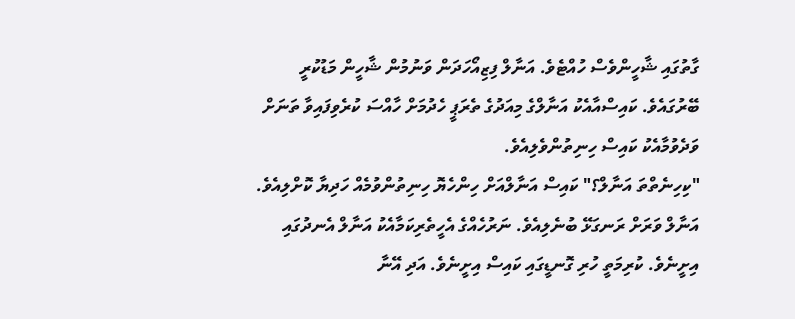ގާތުގައި ޝާހީންވެސް ހުއްޓެވެ. އަނާލް ފިޒިއޯހަދަން ވަނުމުން ޝާހީން މަޑުކުރީ ބޭރުގައެވެ. ކައިސްއާއެކު އަނާލްގެ މިއަދުގެ ތެރަޕީ ހެދުމަށް ހާއްސަ ކުރެވިފައިވާ ތަނަށް ވަދެވުމާއެކު ކައިސް ހިނިތުންވެލިއެވެ.
"ކިހިނެތްތަ އަނާލް؟" ކައިސް އަނާލްއަށް ހިންހެޔޮ ހިނިތުންވުމެއް ހަދިޔާ ކޮށްލިއެވެ. އަނާލް ވަރަށް ރަނގަޅޭ ބުނެލިއެވެ. ނަރުހެއްގެ އެހީތެރިކަމާއެކު އަނާލް އެނދުގައި އިށީނެވެ. ކުރިމަތީ ހުރި ގޮނޑީގައި ކައިސް އިށީނެވެ. އަދި އޭނާ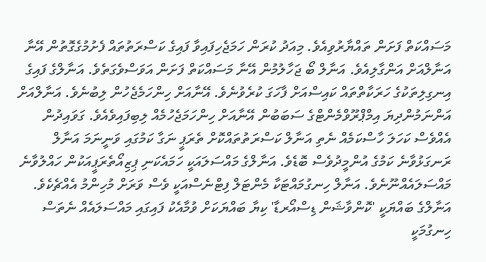މަސައްކަތް ފަށަން ތައްޔާރުވިއެވެ. މިއަދު ކުރަން ހަމަޖެހިފައިވާ ފައިގެ ކަސްރަތުތައް ފެށުމުގެގޮތުން އޭނާ އަނާލްއަށް އަންގާލިއެވެ. އަނާލް ބޯ ޖަހާލުމުން އޭނާ މަސައްކަތް ފަށަން އަވަސްވެގަތެވެ. އަނާލްގެ ފައިގެ އިނގިލިތަކުގެ ހަރަކާތްތައް ކައިސްއަށް ފާހަގަ ކުރެވުނެވެ. އޭނާއަށް ހިންހަމެޖެހުން ލިބުނެވެ. އަނާލްއަށް އަންނަމުންދިޔަ އިމްޕްރޫވްމެންޓްގެ ސަބަބުން އޭނާއަށް ހިންހަމަޖެހުމެއް ލިބިފައިވެއެވެ. ގަވައިދުން އެއްވެސް ކަހަލަ ހާސްކަމެއް ނެތި އަނާލް ކަސްރަތުތައްކޮށް ތެރަޕީ ނަގާ ކަމުގައި ވަނީނަމަ އަނާލް ރަނގަޅުވާނެ ކަމުގެ އުންމީދުވެސް ބޮޑެވެ. އަނާލްގެ މައްސަލައަކީ ހަމައެކަނި ޕިޒިއޯތެރަޕީއަކުން ހައްލުވާނެ މައްސަލައެއްނޫނެވެ. އަނާލް ހިނގުމައްޓަކާ މެންޓަލް ފިޓްނެސްއަކީ ވެސް ވަރަށް މުހިންމު އެއްޗެކެވެ. އަނާލްގެ ބައްޔަކީ 'ކޮންވާޝަން ޑިސްއޯރޑާ' ކިޔާ ބައްޔަކަށް ވުމާއެކު ފައިގައި މައްސަލައެއް ނެތަސް ހިނގުމަކީ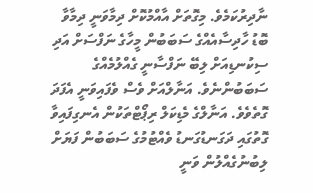ނާދިރުކަމެވެ. މިގޮތަށް އާއްމުކޮށް ދިމާވަނީ ދިމާވާ ބޮޑު ހާދިސާއެއްގެ ސަބަބުން މީހާގެ ނަފްސަށް އަދި ސިކުނޑިއަށް ލިބޭ ނަފްސާނީ ގެއްލުމެއްގެ ސަބަބުންނެވެ. އަނާލްއަށް ވެސް ވެފައިވަނީ އެފަދަ ގޮތެވެވެ. އަނާލްގެ މެޑިކަލް ރިޕޯޓްތަކުން އެނގިފައިވާ ގޮތުގައި ދަގަނޑުގަނޑު ވެއްޓުމުގެ ސަބަބުން ފަޔަށް ލިބުނުގެއްލުން ވަނީ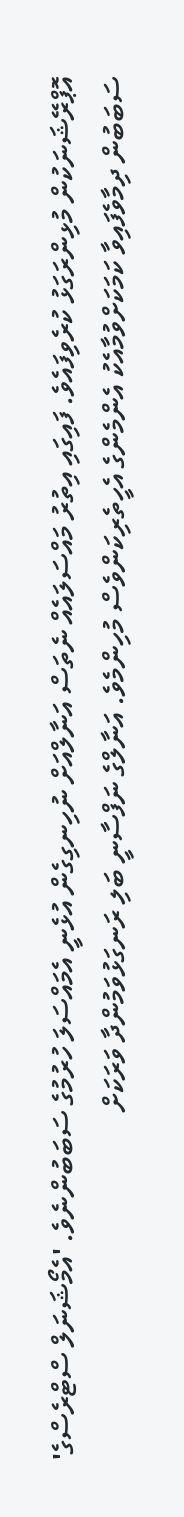އޮޕްރޭޝަނަކުން މުޅިންރަގަޅު ކުރެވިފައެވެ. ފައިގައި އިތުރު މައްސަލައެއް ނެތަސް އަނާލްއަށް ނުހިނގިގެން އުޅެނީ އެމައްސަލަ ހުރުމުގެ ސަބަބުންނެވެ. 'އެމޯޝަނަލް ސްޓްރެސްގެ' ސަބަބުން ދިމާވެފައިވާ ކަމަކަށްވުމާއެކު އެންމެންގެ އެހީތެރިކަންވެސް މުހިންމެވެ. އަނާލްގެ ނަފްސާނީ ބަލި ރަނގަޅުވަމުންދާ ވަރަކަށް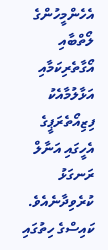އެހެންމީހުންގެ ލޯތްބާއި އޯގާތެރިކަމާއި އަޅާލުމާއެކު ފިޒިއޯތެރަޕީގެ އެހީގައި އަނާލް ރަނގަޅު ކުރެވިދާނެއެވެ. ކައިސްގެ ހިތުގައި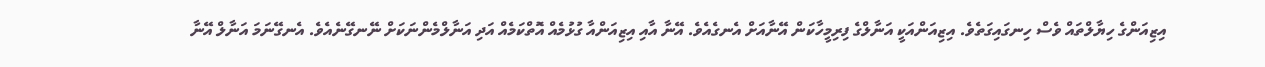އިޒިއަންގެ ހިޔާލްތައް ވެސް ހިނގައިގަތެވެ. އިޒިއަންއަކީ އަނާލްގެ ފިރިމީހާކަން އޭނާއަށް އެނގެއެވެ. އޭނާ އާއި އިޒިއަންއާ ގުޅުމެއް އޮތްކަމެއް އަދި އަނާލްމެންނަކަށް ނޭނގޭނެއެވެ. އެނގޭނަމަ އަނާލް އޭނާ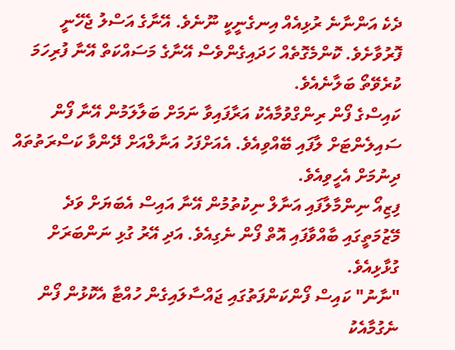ދެކެ އަންނާނެ ރުޅިއެއް އިނގެނީކީ ނޫނެވެ. އޭނާގެ އަސްލު ޖެހޭނީ ފޮރުވާށެވެ. ކޮންމެގޮތެއް ހަދައިގެންވެސް އޭނާގެ މަސައްކަތް އޭނާ ފުރިހަމަ ކުރެވޭތޯ ބަލާނެއެވެ.
ކައިސްގެ ފޯން ރިންގްވުމާއެކު އަރާފައިވާ ނަމަށް ބަލާލަމުން އޭނާ ފޯން ސައިލެންޓަށް ލާފައި ބޭއްވިއެވެ. އެއަށްފަހު އަނާލްއަށް ދޭންވާ ކަސްރަތުތައް ދިނުމަށް އެހީވިއެވެ.
ފިޒިއޯ ނިންމާލާފައި އަނާލް ނިކުތުމުން އޭނާ އައިސް އެބަޔަށް ވަދެ މޭޒުމަތީގައި ބާއްވާފައި އޮތް ފޯން ނެގިއެވެ. އަދި އޭރު ގުޅި ނަންބަރަށް ގުޅާޅިއެވެ.
"ނާނު" ކައިސް ފޯންކަންފަތުގައި ޖައްސާލައިގެން ހުއްޓާ އެކޮޅުން ފޯން ނެގުމާއެކު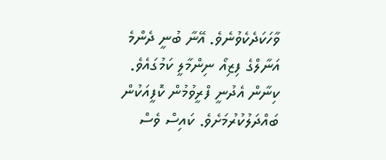ވާހަކަދެކެވުނެވެ. އޭނާ ބުނީ ދެންމެ އަނާލްގެ ފިޒިއޯ ނިންމާލީ ކަމުގައެވެ. ކިނާން އެދުނީ ފްރީވުމުން ކޮފީއަކުން ބައްދަލުކުރުމަށެވެ. ކައިސް ވެސް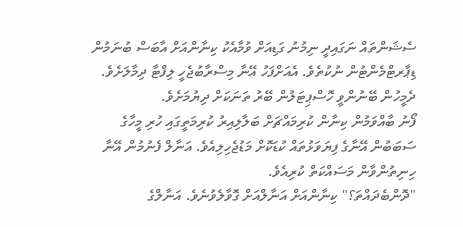ސެޝަންތައް ނަގައިދީ ނިމުނު ގަޑިއަށް ވުމާއެކު ކިނާންއަށް އާބަސް ބުނަމުން ޑިޕާރޓްމެންޓުން ނުކުތެވެ. އެއަށްފަހު އޭނާ މިސްރާބުޖެހީ ލިފްޓާ ދިމާލަށެވެ. ދެމީހުން ބޭނުންވީ ހޮސްޕިޓަލުން ބޭރު ތަނަކަށް ދިޔުމަށެވެ.
ފޯނު ބާއްވަމުން ކިނާން ކުރިމައްޗަށް ބަލާލިއިރު ކުރިމަތީގައި ހުރި މީހާގެ ސަބަބުން އޭނާގެ ފިޔަވަޅުތައް ކުޑަކޮށް މަޑުޖެހިލިއެވެ. އަނާލް ފެނުމުން އޭނާ ހިނިތުންވާން މަސައްކަތް ކުރިއެވެ.
"ދޮންބެދައްތަ؟" ކިނާންއަށް އަނާލްއަށް ގޮވާލެވުނެވެ. އަނާލްގެ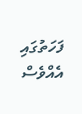ފަހަތުގައި އެއްވެސް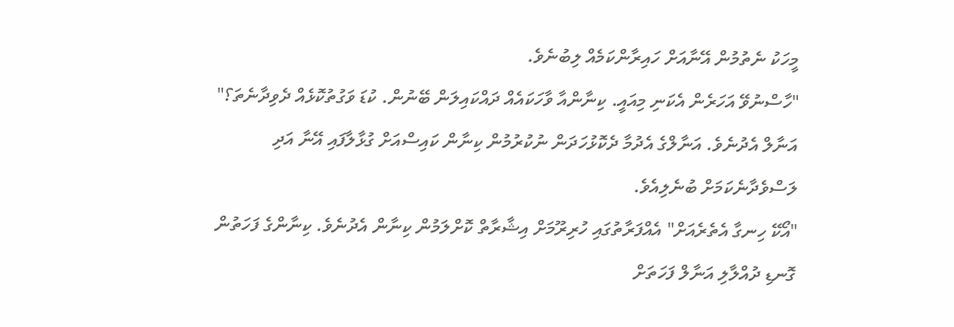މީހަކު ނެތުމުން އޭނާއަށް ހައިރާންކަމެއް ލިބުނެވެ.
"ހާސްނުވޭ އަހަރެން އެކަނި މިއައީ. ކިނާންއާ ވާހަކައެއް ދައްކައިލަން ބޭނުން. ކުޑަ ވަގުތުކޮޅެއް ދެވިދާނެތަ؟" އަނާލް އެދުނެވެ. އަނާލްގެ އެދުމާ ދެކޮޅުހަދަން ނުކުރުމުން ކިނާން ކައިސްއަށް ގުޅާލާފައި އޭނާ އަދި ލަސްވެދާނެކަމަށް ބުނެލިއެވެ.
"އޯކޭ ހިނގާ އެތެރެއަށް" އެއްފަރާތުގައި ހުރިރޫމަށް އިޝާރާތް ކޮށްލަމުން ކިނާން އެދުނެވެ. ކިނާންގެ ފަހަތުން ގޮނޑި ދުއްލާލި އަނާލް ފަހަތަށް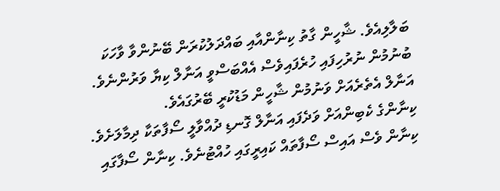ބަލާލިއެވެ. ޝާހީން ގާތު ކިނާންއާއި ބައްދަލުކުރަން ބޭނުންވާ ވާހަކަ ބުނުމުން ނުރުހިފައި ހުރެފައިވެސް އެއްބަސްވީ އަނާލް ކިޔާ ވަރުންނެވެ. އަނާލް އެތެރެއަށް ވަނުމުން ޝާހީން މަޑުކުރީ ބޭރުގައެވެ.
ކިނާންގެ ކެބިންއަށް ވަދެފައި އަނާލް ގޮނޑި ދުއްވާލީ ސޯފާތަކާ ދިމާލަށެވެ. ކިނާން ވެސް އައިސް ސޯފާތައް ކައިރީގައި ހުއްޓުނެވެ. ކިނާން ސޯފާގައި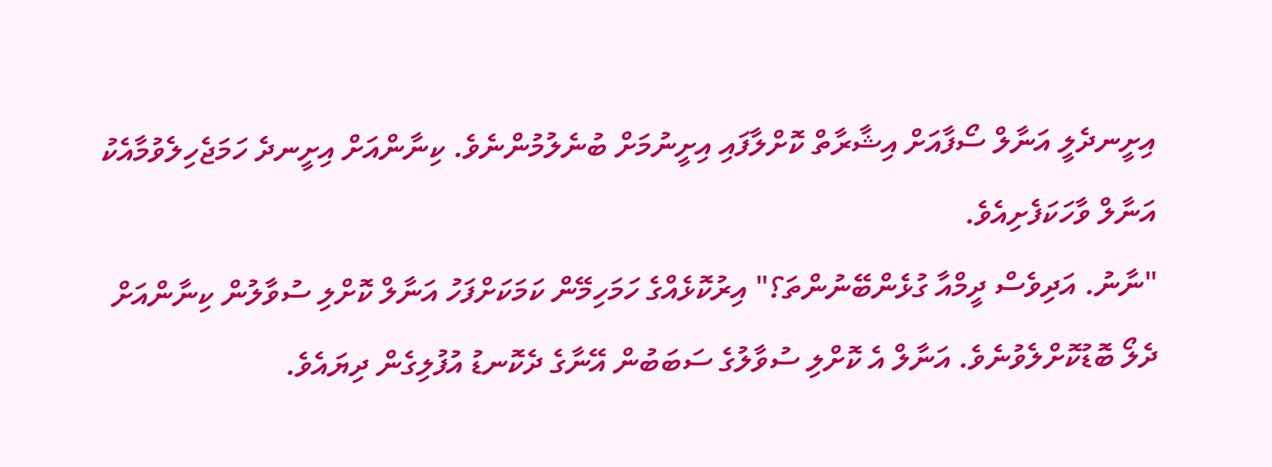އިށީނދެލީ އަނާލް ސޯފާއަށް އިޝާރާތް ކޮށްލާފައި އިށީނުމަށް ބުނެލުމުންނެވެ. ކިނާންއަށް އިށީނދެ ހަމަޖެހިލެވުމާއެކު އަނާލް ވާހަކަފެށިއެވެ.
"ނާނު. އަދިވެސް ދީމްއާ ގުޅެންބޭނުންތަ؟" އިރުކޮޅެއްގެ ހަމަހިމޭން ކަމަކަށްފަހު އަނާލް ކޮށްލި ސުވާލުން ކިނާންއަށް ދެލޯ ބޮޑުކޮށްލެވުނެވެ. އަނާލް އެ ކޮށްލި ސުވާލުގެ ސަބަބުން އޭނާގެ ދެކޮނޑު އުފުލިގެން ދިޔައެވެ.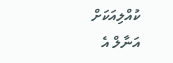ކުއްލިއަކަށް އަނާލް އެ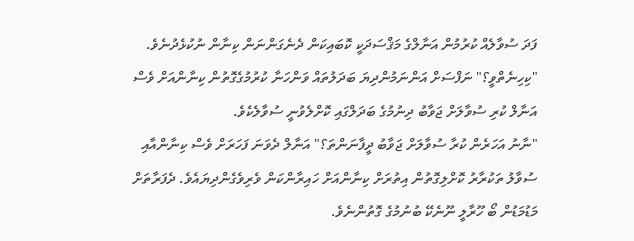ފަދަ ސުވާލެއް ކުރުމުން އަނާލްގެ މަޤްސަދަކީ ކޮބައިކަން ދެނެގަންނަން ކިނާން ނުކުޅެދުނެވެ.
"ކިހިނެތްވީ؟" ނަފްސަށް އަންނަމުންދިޔަ ބަދަލުތައް ވަންހަނާ ކުރުމުގެގޮތުން ކިނާންއަށް ވެސް އަނާލް ކުރި ސުވާލަށް ޖަވާބު ދިނުމުގެ ބަދަލްގައި ކޮށްލެވުނީ ސުވާލެކެވެ.
"ނާނު އަހަރެން ކުރާ ސުވާލަށް ޖަވާބު ދީފާނަންތަ؟" އަނާލް ދެވަނަ ފަހަރަށް ވެސް ކިނާންއާއި ސުވާލު ތަކުރާރު ކޮށްލިގޮތުން އިތުރަށް ކިނާންއަށް ހައިރާންކަން ވެރިވެގެންދިޔައެވެ. ދެފަރާތަށް މަޑުމަޑުން ބޯ ހޫރާލީ ނޫނެކޭ ބުނުމުގެ ގޮތުންނެވެ.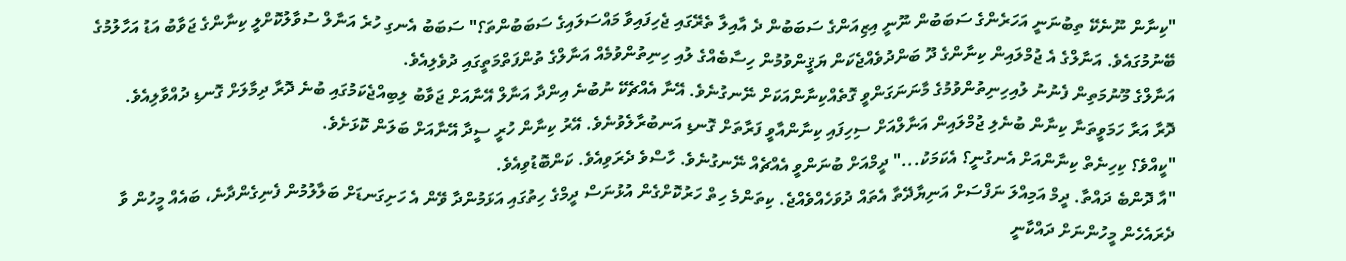"ކިނާން ނޫނެކޭ ތިބުނަނީ އަހަރެންގެ ސަބަބުން ނޫނީ އިޒިއަންގެ ސަބަބުން ދެ އާއިލާ ތެރޭގައި ޖެހިފައިވާ މައްސަލައިގެ ސަބަބުންތަ؟" ސަބަބު އެނގި ހުރެ އަނާލް ސުވާލުކޮށްލީ ކިނާންގެ ޖަވާބު އަޑު އަހާލުމުގެ ބޭނުމުގައެވެ. އަނާލްގެ އެ ޖުމްލައިން ކިނާންގެ ދޫ ބަންދުވެއްޖެކަން ޔަޤީންވުމުން ހިސާބެއްގެ ލުއި ހިނިތުންވުމެއް އަނާލްގެ ތުންފަތްމަތީގައި ދުވެލިއެވެ.
އަނާލްގެ މޫނުމަތިން ފެނުނު ލުއިހިނިތުންވުމުގެ މާނަނަގަންވީ ގޮތެއްކިނާންއަކަށް ނޭނގުނެވެ. އޭނާ އެއްޗެކޭ ނުބުނެ އިންދާ އަނާލް އޭނާއަށް ޖަވާބު ލިބިއްޖެކަމުގައި ބުނެ ދޮރާ ދިމާލަށް ގޮނޑި ދުއްވާލިއެވެ.
ދޮރާ އަރާ ހަމަވީތަނާ ކިނާން ބުނެލި ޖުމްލައިން އަނާލްއަށް ސިހިފައި ކިނާންއާވީ ފަރާތަށް ގޮނޑި އަނބުރާލެވުނެވެ. އޭރު ކިނާން ހުރީ ސީދާ އޭނާއަށް ބަލަން ކޮޅަށެވެ.
"ކީއްވެ؟ ކިހިނެތް ކިނާންއަށް އެނގުނީ؟ އެކަމަކު..." ދީމްއަށް ބުނަންވީ އެއްޗެއް ނޭނގުނެވެ. ހާސްވެ ދެރަވިއެވެ. ކަންބޮޑުވިއެވެ.
"އާ ދޮންބެ ދައްތާ. ދީމް އަމިއްލަ ނަފްސަށް އަނިޔާދޭތާ އެތައް ދުވަހެއްވެއްޖެ. ކިތަންމެ ހިތް ހަރުކޮށްގެން އުޅުނަސް ދީމްގެ ހިތުގައި އަޅަމުންދާ ވޭން އެ ހަށިގަނޑަށް ބަލާލުމުން ފެނިގެންދާނެ، ބައެއް މީހުން ވާ ދެރައެހެން މީހުންނަށް ދައްކާނީ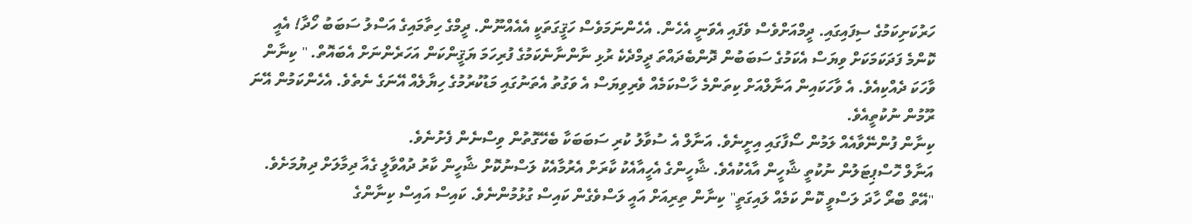ހަރުކަށިކަމުގެ ސިފައިގައި. ދީމްއަށްވެސް ވެފައި އެވަނީ އެހެން. އެހެންނަމަވެސް ހަޤީގަތަކީ އެއެއްނޫން. ދީމްގެ ހިތާމައިގެ އަސްލު ސަބަބު ހޯދާ! އެއީ ކޮންމެ ފަދަކަމަކަށް ވިޔަސް އެކަމުގެ ސަބަބުން ދޮންބެދައްތަ ދީމްދެކެ ރުޅި ނާންނާނެކަމުގެ ފުރިހަމަ ޔަޤީންކަން އަހަރެންނަށް އެބައޮތް. " ކިނާން ވާހަކަ ދެއްކިއެވެ. އެ ވާހަކައިން އަނާލްއަށް ކިތަންމެ ހާސްކަމެއް ވެރިވިޔަސް އެ ވަގުތު އެތަނުގައި މަޑުކުރުމުގެ ހިޔާލެއް އޭނަގެ ނެތެވެ. އެހެންކަމުން އޭނަ ރޫމުން ނުކުތީއެވެ.
ކިނާން ފުންނޭވާއެއް ލަމުން ސޯފާގައި އިށީނެވެ. އަނާލް އެ ސުވާލު ކުރި ސަބަބަކާ ބެހޭގޮތުން ވިސްނެން ފެށުނެވެ.
އަނާލް ހޮސްޕިޓަލުން ނުކުތީ ޝާހީން އާއެކުއެވެ. ޝާހީންގެ އެހީއާއެކު ކާރަށް އެރުމާއެކު ލަސްނުކޮށް ޝާހީން ކާރު ދުއްވާލީ ގެއާ ދިމާލަށް ދިޔުމަށެވެ.
"އޭތް ބްރޯ ހާދަ ލަސްވީ ކޮން ކަމެއް ލައިގަތީ" ކިނާން ތިރިއަށް އައީ ލަސްވެގެން ކައިސް ގުޅުމުންނެވެ. ކައިސް އައިސް ކިނާންގެ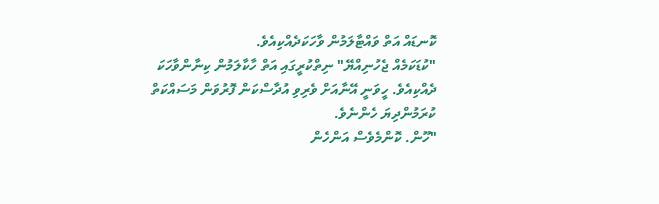ކޮނޑައް އަތް ވައްޓާލަމުން ވާހަކަދެއްކިއެވެ.
"ކުޑަކަމެއް ޖެހުނިއްޔޭ" ނިތްކުރީގައި އަތް ހާކާލަމުން ކިނާންވާހަކަ ދެއްކިއެވެ. ހީވަނީ އޭނާއަށް ވެރިވި އުދާސްކަން ފޮރުވަން މަސައްކަތް ކުރަމުންދިޔަ ހެންނެވެ.
"ހޫން. ކޮންމެވެސް އަންހެން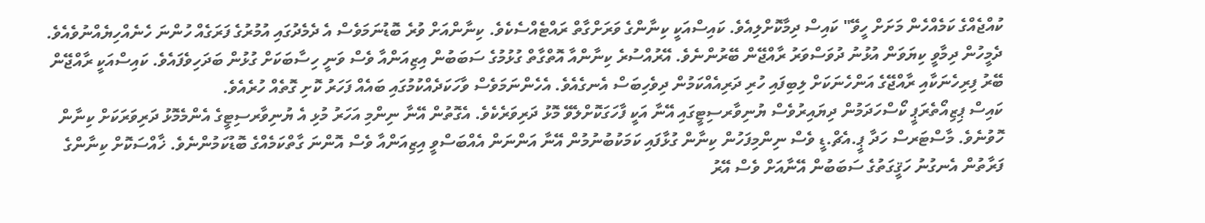ކުއްޖެއްގެ ކަމެއްހެން މަށަށް ހީވޭ" ކައިސް ދިމާކޮށްލިއެވެ. ކައިސްއަކީ ކިނާންގެ ވަރަށްގާތް ރައްޓެއްސެކެވެ. ކިނާންއަށް ވުރެ ބޮޑުނަމަވެސް އެ ދެމެދުގައި އުމުރުގެ ފަރަގެއް ހުންނަ ހެނެއްހިޔެއްނުވެއެވެ. ދެމީހުން ދިމާވީ ކިޔަވަން އުޅުނު ދުވަސްވަރު ރާއްޖޭން ބޭރުންނެވެ. އޭރުއްސުރެ ކިނާންއާ އޮތްގާތް ގުޅުމުގެ ސަބަބުން އިޒިއަންއާ ވެސް ވަނީ ހިސާބަކަށް ގުޅުން ބަދަހިވެފައެވެ. ކައިސްއަކީ ރާއްޖޭން ބޭރު ފިރިހެނަކާއި ރާއްޖޭގެ އަންހެނަކަށް ލިބިފައި ހުރި ދަރިއެއްކަމުން ދިވެހިބަސް އެނގެއެވެ. އެހެންނަމަވެސް ވާހަކަދެއްކުމުގައި ބައެއް ފަހަރު ކޮށި ގޮތެއް ހުރެއެވެ.
ކައިސް ޕިޒިއޯތެރަޕީ ކޯސްހަދަމުން ދިޔައިރުވެސް ޔުނިވާރސިޓީގައި އޭނާ އަކީ ފާހަގަކޮށްލެވޭ މޮޅު ދަރިވަރެކެވެ. އެގޮތުން އޭނާ ނިންމި އަހަރު މުޅި އެ ޔުނިވާރސިޓީގެ އެންމެމޮޅު ދަރިވަރަކަށް ކިނާން ހޮވުނެވެ. މާސްޓަރސް ހަދާ ޕީ.އެޗް.ޑީ ވެސް ނިންމިފަހުން ކިނާން ގުޅާފައި ކަމަކުބުނުމުން އޭނާ އަންނަން އެއްބަސްވީ އިޒިއަންއާ ވެސް އޮންނަ ގާތްކަމެއްގެ ބޮޑުކަމުންނެވެ. ޚާއްސަކޮށް ކިނާންގެ ފަރާތުން އެނގުނު ހަޤީގަތުގެ ސަބަބުން އޭނާއަށް ވެސް އޭރު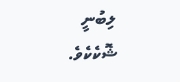ލިބުނީ ޝޮކެކެވެ.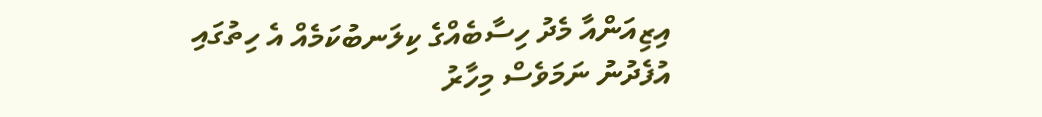އިޒިއަންއާ މެދު ހިސާބެއްގެ ކިލަނބުކަމެއް އެ ހިތުގައި އުފެދުނު ނަމަވެސް މިހާރު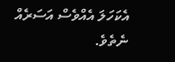އެކަހަލަ އެއްވެސް އަސަރެއް ނެތެވެ.